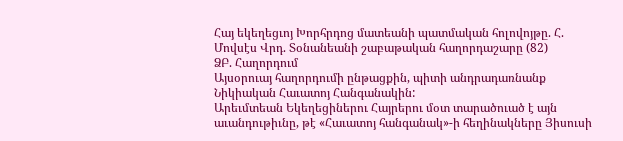Հայ եկեղեցւոյ Խորհրդոց մատեանի պատմական հոլովոյթը. Հ. Մովսէս Վրդ. Տօնանեանի շաբաթական հաղորդաշարը (82)
ՁԲ. Հաղորդում
Այսօրուայ հաղորդումի ընթացքին, պիտի անդրադառնանք Նիկիական Հաւատոյ Հանգանակին:
Արեւմտեան Եկեղեցիներու Հայրերու մօտ տարածուած է այն աւանդութիւնը, թէ «Հաւատոյ հանգանակ»-ի հեղինակները Յիսուսի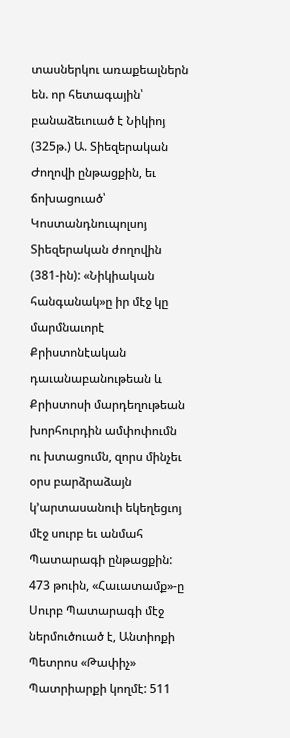տասներկու առաքեալներն են. որ հետագային՝ բանաձեւուած է Նիկիոյ (325թ.) Ա. Տիեզերական Ժողովի ընթացքին, եւ ճոխացուած՝ Կոստանդնուպոլսոյ Տիեզերական ժողովին (381-ին): «Նիկիական հանգանակ»ը իր մէջ կը մարմնաւորէ Քրիստոնէական դաւանաբանութեան և Քրիստոսի մարդեղութեան խորհուրդին ամփոփումն ու խտացումն, զորս մինչեւ օրս բարձրաձայն կ’արտասանուի եկեղեցւոյ մէջ սուրբ եւ անմահ Պատարագի ընթացքին:
473 թուին, «Հաւատամք»-ը Սուրբ Պատարագի մէջ ներմուծուած է, Անտիոքի Պետրոս «Թափիչ» Պատրիարքի կողմէ: 511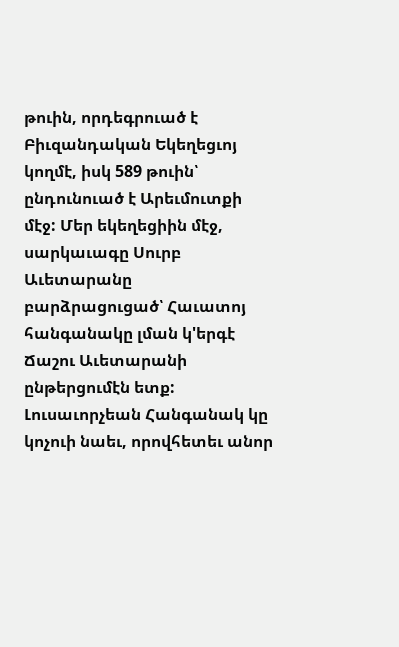թուին, որդեգրուած է Բիւզանդական Եկեղեցւոյ կողմէ, իսկ 589 թուին՝ ընդունուած է Արեւմուտքի մէջ: Մեր եկեղեցիին մէջ, սարկաւագը Սուրբ Աւետարանը բարձրացուցած՝ Հաւատոյ հանգանակը լման կ'երգէ Ճաշու Աւետարանի ընթերցումէն ետք: Լուսաւորչեան Հանգանակ կը կոչուի նաեւ, որովհետեւ անոր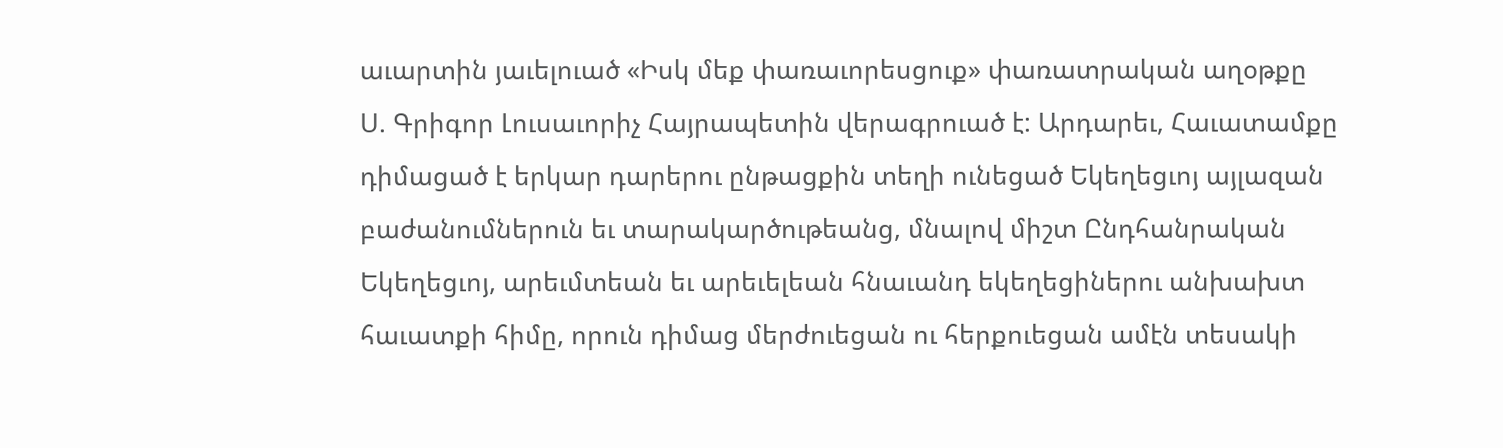աւարտին յաւելուած «Իսկ մեք փառաւորեսցուք» փառատրական աղօթքը Ս. Գրիգոր Լուսաւորիչ Հայրապետին վերագրուած է: Արդարեւ, Հաւատամքը դիմացած է երկար դարերու ընթացքին տեղի ունեցած Եկեղեցւոյ այլազան բաժանումներուն եւ տարակարծութեանց, մնալով միշտ Ընդհանրական Եկեղեցւոյ, արեւմտեան եւ արեւելեան հնաւանդ եկեղեցիներու անխախտ հաւատքի հիմը, որուն դիմաց մերժուեցան ու հերքուեցան ամէն տեսակի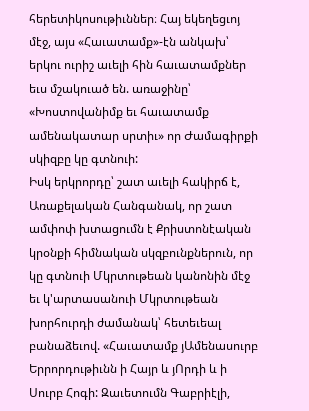հերետիկոսութիւններ։ Հայ եկեղեցւոյ մէջ, այս «Հաւատամք»-էն անկախ՝ երկու ուրիշ աւելի հին հաւատամքներ եւս մշակուած են. առաջինը՝ «Խոստովանիմք եւ հաւատամք ամենակատար սրտիւ» որ Ժամագիրքի սկիզբը կը գտնուի:
Իսկ երկրորդը՝ շատ աւելի հակիրճ է, Առաքելական Հանգանակ, որ շատ ամփոփ խտացումն է Քրիստոնէական կրօնքի հիմնական սկզբունքներուն, որ կը գտնուի Մկրտութեան կանոնին մէջ եւ կ'արտասանուի Մկրտութեան խորհուրդի ժամանակ՝ հետեւեալ բանաձեւով. «Հաւատամք յԱմենասուրբ Երրորդութիւնն ի Հայր և յՈրդի և ի Սուրբ Հոգի: Զաւետումն Գաբրիէլի,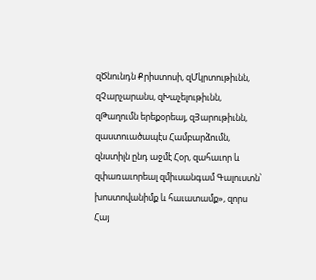զԾնունդն Քրիստոսի, զՄկրտութիւնն, զՉարչարանս, զԽաչելութիւնն, զԹաղումն երեքօրեայ, զՅարութիւնն, զաստուածապէս Համբարձումն, զնստիլն ընդ աջմէ Հօր, զահաւոր և զփառաւորեալ զմիւսանգամ Գալուստն՝ խոստովանիմք և հաւատամք», զորս Հայ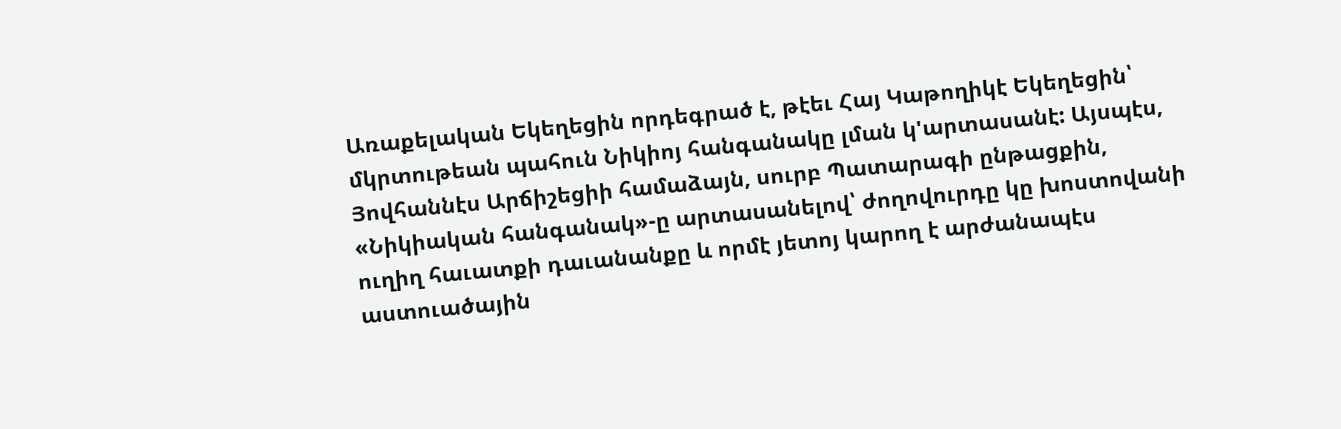Առաքելական Եկեղեցին որդեգրած է, թէեւ Հայ Կաթողիկէ Եկեղեցին՝ մկրտութեան պահուն Նիկիոյ հանգանակը լման կ'արտասանէ: Այսպէս, Յովհաննէս Արճիշեցիի համաձայն, սուրբ Պատարագի ընթացքին, «Նիկիական հանգանակ»-ը արտասանելով՝ ժողովուրդը կը խոստովանի ուղիղ հաւատքի դաւանանքը և որմէ յետոյ կարող է արժանապէս աստուածային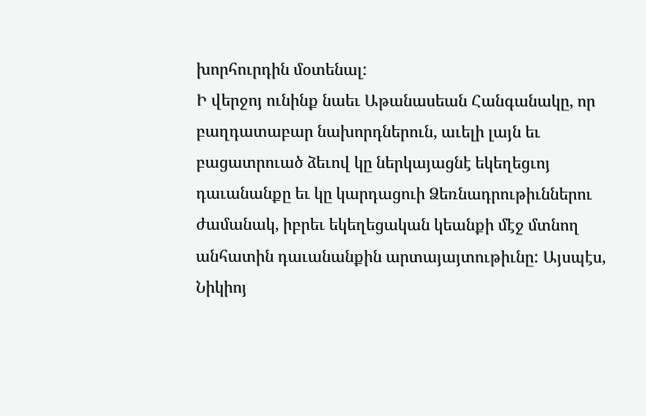խորհուրդին մօտենալ:
Ի վերջոյ ունինք նաեւ Աթանասեան Հանգանակը, որ բաղդատաբար նախորդներուն, աւելի լայն եւ բացատրուած ձեւով կը ներկայացնէ եկեղեցւոյ դաւանանքը եւ կը կարդացուի Ձեռնադրութիւններու ժամանակ, իբրեւ եկեղեցական կեանքի մէջ մտնող անհատին դաւանանքին արտայայտութիւնը: Այսպէս, Նիկիոյ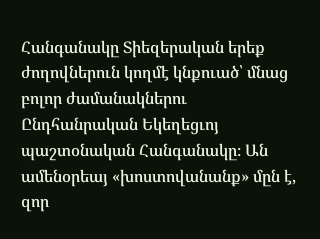Հանգանակը Տիեզերական երեք ժողովներուն կողմէ կնքուած՝ մնաց բոլոր ժամանակներու Ընդհանրական Եկեղեցւոյ պաշտօնական Հանգանակը։ Ան ամենօրեայ «խոստովանանք» մըն է, զոր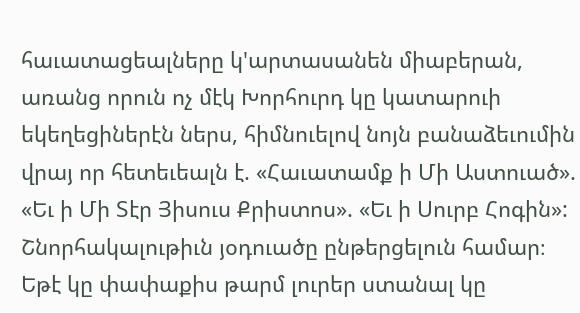հաւատացեալները կ'արտասանեն միաբերան, առանց որուն ոչ մէկ Խորհուրդ կը կատարուի եկեղեցիներէն ներս, հիմնուելով նոյն բանաձեւումին վրայ որ հետեւեալն է. «Հաւատամք ի Մի Աստուած». «Եւ ի Մի Տէր Յիսուս Քրիստոս». «Եւ ի Սուրբ Հոգին»:
Շնորհակալութիւն յօդուածը ընթերցելուն համար։ Եթէ կը փափաքիս թարմ լուրեր ստանալ կը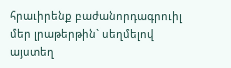հրաւիրենք բաժանորդագրուիլ մեր լրաթերթին` սեղմելով այստեղ